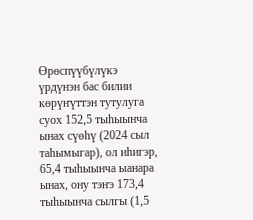Өрөспүүбүлүкэ үрдүнэн бас билии көрүҥүттэн тутулуга суох 152,5 тыһыынча ынах сүөһү (2024 сыл таһымыгар), ол иһигэр, 65,4 тыһыынча ыанара ынах, ону тэҥэ 173,4 тыһыынча сылгы (1,5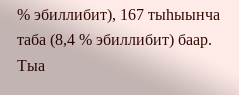% эбиллибит), 167 тыһыынча таба (8,4 % эбиллибит) баар.
Тыа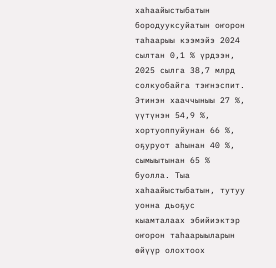хаһаайыстыбатын бородууксуйатын оҥорон таһаарыы кээмэйэ 2024 сылтан 0,1 % үрдээн, 2025 сылга 38,7 млрд солкуобайга тэҥнэспит. Этинэн хааччыныы 27 %, үүтүнэн 54,9 %, хортуоппуйунан 66 %, оҕуруот аһынан 40 %, сымыытынан 65 % буолла. Тыа хаһаайыстыбатын, тутуу уонна дьоҕус кыамталаах эбийиэктэр оҥорон таһаарыыларын өйүүр олохтоох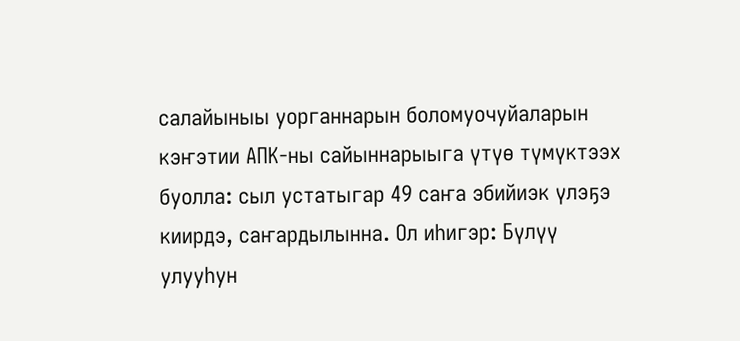салайыныы уорганнарын боломуочуйаларын кэҥэтии АПК-ны сайыннарыыга үтүө түмүктээх буолла: сыл устатыгар 49 саҥа эбийиэк үлэҕэ киирдэ, саҥардылынна. Ол иһигэр: Бүлүү улууһун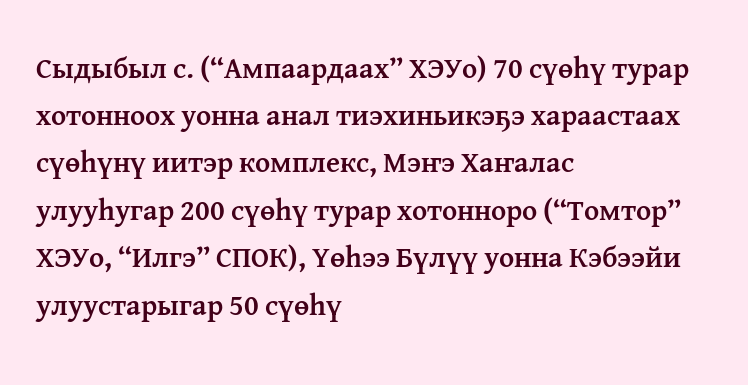Сыдыбыл с. (“Ампаардаах” ХЭУо) 70 сүөһү турар хотонноох уонна анал тиэхиньикэҕэ хараастаах сүөһүнү иитэр комплекс, Мэҥэ Хаҥалас улууһугар 200 сүөһү турар хотонноро (“Томтор” ХЭУо, “Илгэ” СПОК), Үөһээ Бүлүү уонна Кэбээйи улуустарыгар 50 сүөһү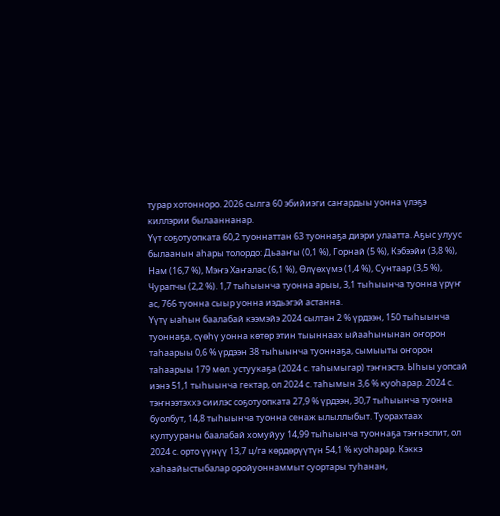турар хотонноро. 2026 сылга 60 эбийиэги саҥардыы уонна үлэҕэ киллэрии былааннанар.
Үүт соҕотуопката 60,2 туоннаттан 63 туоннаҕа диэри улаатта. Аҕыс улуус былаанын аһары толордо: Дьааҥы (0,1 %), Горнай (5 %), Кэбээйи (3,8 %), Нам (16,7 %), Мэҥэ Хаҥалас (6,1 %), Өлүөхүмэ (1,4 %), Сунтаар (3,5 %), Чурапчы (2,2 %). 1,7 тыһыынча туонна арыы, 3,1 тыһыынча туонна үрүҥ ас, 766 туонна сыыр уонна иэдьэгэй астанна.
Үүтү ыаһын баалабай кээмэйэ 2024 сылтан 2 % үрдээн, 150 тыһыынча туоннаҕа, сүөһү уонна көтөр этин тыыннаах ыйааһынынан оҥорон таһаарыы 0,6 % үрдээн 38 тыһыынча туоннаҕа, сымыыты оҥорон таһаарыы 179 мөл. устуукаҕа (2024 с. таһымыгар) тэҥнэстэ. Ыһыы уопсай иэнэ 51,1 тыһыынча гектар, ол 2024 с. таһымын 3,6 % куоһарар. 2024 с. тэҥнээтэххэ сиилэс соҕотуопката 27,9 % үрдээн, 30,7 тыһыынча туонна буолбут, 14,8 тыһыынча туонна сенаж ылыллыбыт. Туорахтаах култуураны баалабай хомуйуу 14,99 тыһыынча туоннаҕа тэҥнэспит, ол 2024 с. орто үүнүү 13,7 ц/га көрдөрүүтүн 54,1 % куоһарар. Кэккэ хаһаайыстыбалар оройуоннаммыт суортары туһанан,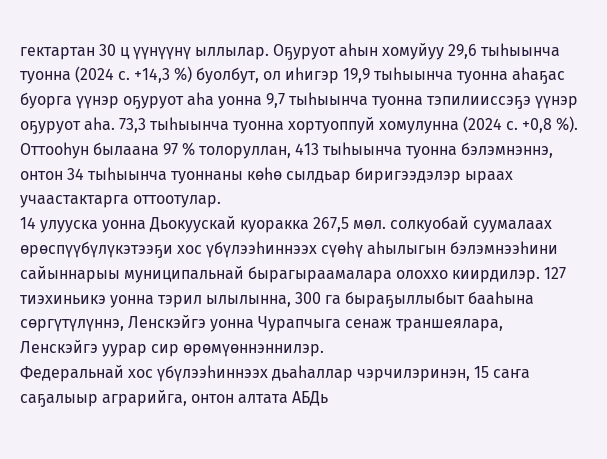гектартан 30 ц үүнүүнү ыллылар. Оҕуруот аһын хомуйуу 29,6 тыһыынча туонна (2024 с. +14,3 %) буолбут, ол иһигэр 19,9 тыһыынча туонна аһаҕас буорга үүнэр оҕуруот аһа уонна 9,7 тыһыынча туонна тэпилииссэҕэ үүнэр оҕуруот аһа. 73,3 тыһыынча туонна хортуоппуй хомулунна (2024 с. +0,8 %). Оттооһун былаана 97 % толоруллан, 413 тыһыынча туонна бэлэмнэннэ, онтон 34 тыһыынча туоннаны көһө сылдьар биригээдэлэр ыраах учаастактарга оттоотулар.
14 улууска уонна Дьокуускай куоракка 267,5 мөл. солкуобай суумалаах өрөспүүбүлүкэтээҕи хос үбүлээһиннээх сүөһү аһылыгын бэлэмнээһини сайыннарыы муниципальнай бырагыраамалара олоххо киирдилэр. 127 тиэхиньикэ уонна тэрил ылылынна, 300 га быраҕыллыбыт бааһына сөргүтүлүннэ, Ленскэйгэ уонна Чурапчыга сенаж траншеялара, Ленскэйгэ уурар сир өрөмүөннэннилэр.
Федеральнай хос үбүлээһиннээх дьаһаллар чэрчилэринэн, 15 саҥа саҕалыыр аграрийга, онтон алтата АБДь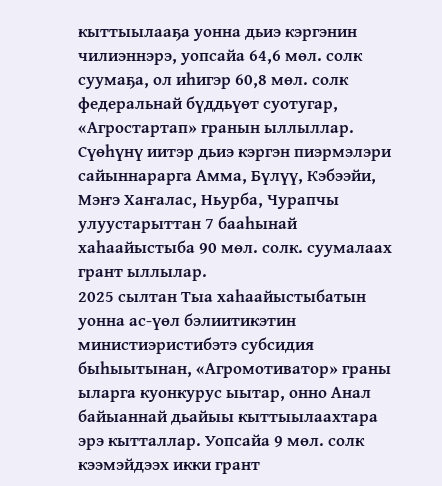кыттыылааҕа уонна дьиэ кэргэнин чилиэннэрэ, уопсайа 64,6 мөл. солк суумаҕа, ол иһигэр 60,8 мөл. солк федеральнай бүддьүөт суотугар, «Агростартап» гранын ыллыллар. Сүөһүнү иитэр дьиэ кэргэн пиэрмэлэри сайыннарарга Амма, Бүлүү, Кэбээйи, Мэҥэ Хаҥалас, Ньурба, Чурапчы улуустарыттан 7 бааһынай хаһаайыстыба 90 мөл. солк. суумалаах грант ыллылар.
2025 сылтан Тыа хаһаайыстыбатын уонна ас-үөл бэлиитикэтин министиэристибэтэ субсидия быһыытынан, «Агромотиватор» граны ыларга куонкурус ыытар, онно Анал байыаннай дьайыы кыттыылаахтара эрэ кытталлар. Уопсайа 9 мөл. солк кээмэйдээх икки грант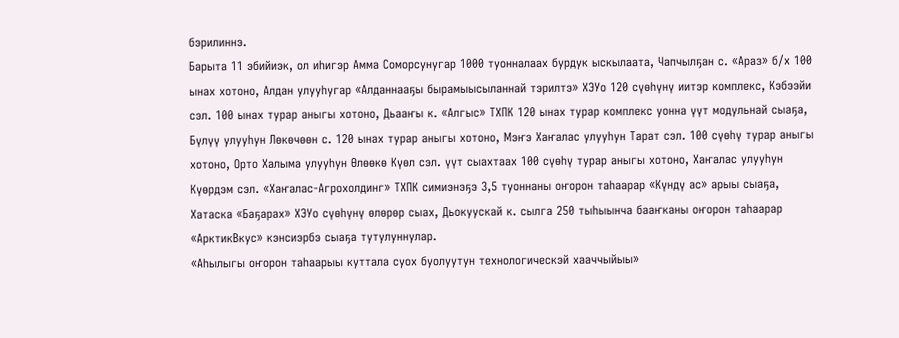бэрилиннэ.
Барыта 11 эбийиэк, ол иһигэр Амма Соморсунугар 1000 туонналаах бурдук ыскылаата, Чапчылҕан с. «Араз» б/х 100 ынах хотоно, Алдан улууһугар «Алданнааҕы бырамыысыланнай тэрилтэ» ХЭУо 120 сүөһүнү иитэр комплекс, Кэбээйи сэл. 100 ынах турар аныгы хотоно, Дьааҥы к. «Алгыс» ТХПК 120 ынах турар комплекс уонна үүт модульнай сыаҕа, Бүлүү улууһун Лөкөчөөн с. 120 ынах турар аныгы хотоно, Мэҥэ Хаҥалас улууһун Тарат сэл. 100 сүөһү турар аныгы хотоно, Орто Халыма улууһун Өлөөкө Күөл сэл. үүт сыахтаах 100 сүөһү турар аныгы хотоно, Хаҥалас улууһун Күөрдэм сэл. «Хаҥалас-Агрохолдинг» ТХПК симиэнэҕэ 3,5 туоннаны оҥорон таһаарар «Күндү ас» арыы сыаҕа, Хатаска «Баҕарах» ХЭУо сүөһүнү өлөрөр сыах, Дьокуускай к. сылга 250 тыһыынча бааҥканы оҥорон таһаарар «АрктикВкус» кэнсиэрбэ сыаҕа тутулуннулар.
«Аһылыгы оҥорон таһаарыы куттала суох буолуутун технологическэй хааччыйыы»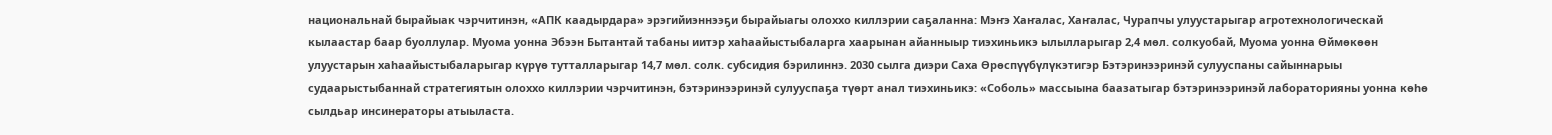национальнай бырайыак чэрчитинэн, «АПК каадырдара» эрэгийиэннээҕи бырайыагы олоххо киллэрии саҕаланна: Мэҥэ Хаҥалас, Хаҥалас, Чурапчы улуустарыгар агротехнологическай кылаастар баар буоллулар. Муома уонна Эбээн Бытантай табаны иитэр хаһаайыстыбаларга хаарынан айанныыр тиэхиньикэ ылылларыгар 2,4 мөл. солкуобай, Муома уонна Өймөкөөн улуустарын хаһаайыстыбаларыгар күрүө тутталларыгар 14,7 мөл. солк. субсидия бэрилиннэ. 2030 сылга диэри Саха Өрөспүүбүлүкэтигэр Бэтэринээринэй сулууспаны сайыннарыы судаарыстыбаннай стратегиятын олоххо киллэрии чэрчитинэн, бэтэринээринэй сулууспаҕа түөрт анал тиэхиньикэ: «Соболь» массыына баазатыгар бэтэринээринэй лабораторияны уонна көһө сылдьар инсинераторы атыыласта.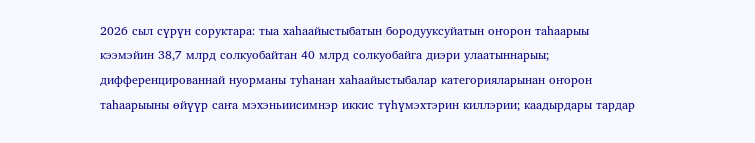2026 сыл сүрүн соруктара: тыа хаһаайыстыбатын бородууксуйатын оҥорон таһаарыы кээмэйин 38,7 млрд солкуобайтан 40 млрд солкуобайга диэри улаатыннарыы; дифференцированнай нуорманы туһанан хаһаайыстыбалар категорияларынан оҥорон таһаарыыны өйүүр саҥа мэхэньиисимнэр иккис түһүмэхтэрин киллэрии; каадырдары тардар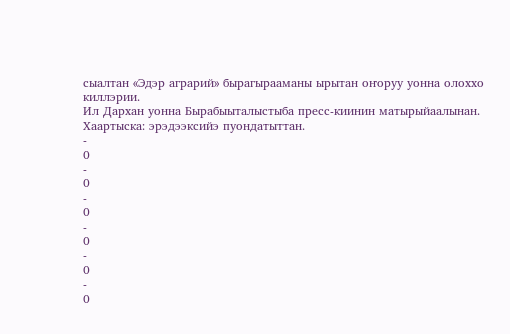сыалтан «Эдэр аграрий» бырагырааманы ырытан оҥоруу уонна олоххо киллэрии.
Ил Дархан уонна Бырабыыталыстыба пресс-киинин матырыйаалынан.
Хаартыска: эрэдээксийэ пуондатыттан.
-
0
-
0
-
0
-
0
-
0
-
0